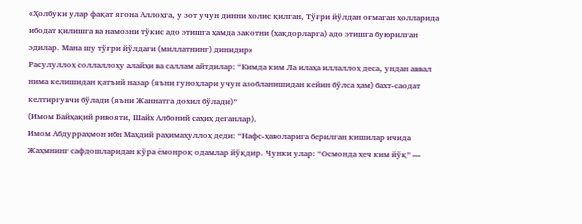«Ҳолбуки улар фақат ягона Аллоҳга, у зот учун динни холис қилган, Тўғри йўлдан оғмаган ҳолларида ибодат қилишга ва намозни тўкис адо этишга ҳамда закотни (ҳақдорларга) адо этишга буюрилган эдилар. Мана шу тўғри йўлдаги (миллатнинг) динидир»
Расулуллоҳ соллаллоҳу алайҳи ва саллам айтдилар: “Кимда ким Ла илаҳа иллаллоҳ деса, ундан аввал нима келишидан қатъий назар (яъни гуноҳлари учун азобланишидан кейин бўлса ҳам) бахт-саодат келтиргувчи бўлади (яъни Жаннатга дохил бўлади)”
(Имом Байҳақий ривояти, Шайх Албоний саҳиҳ деганлар).
Имом Абдурраҳмон ибн Маҳдий раҳимаҳуллоҳ деди: “Нафс-ҳаволарига берилган кишилар ичида Жаҳмнинг сафдошларидан кўра ёмонроқ одамлар йўқдир. Чунки улар: “Осмонда ҳеч ким йўқ” —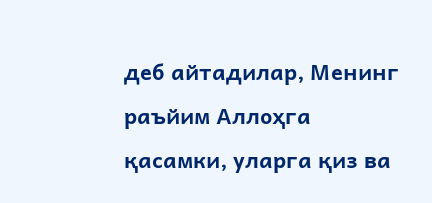деб айтадилар, Менинг раъйим Аллоҳга қасамки, уларга қиз ва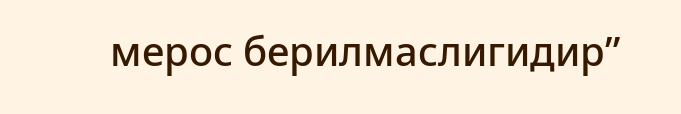мерос берилмаслигидир”